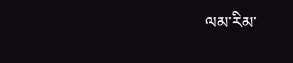ལམ་རིམ་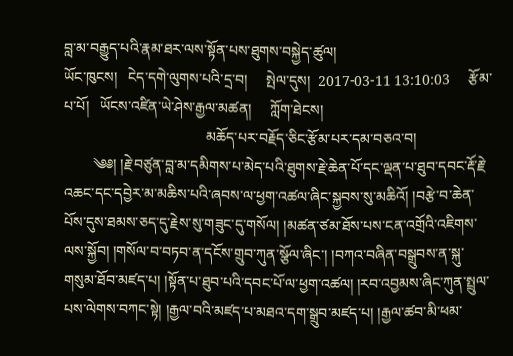བླ་མ་བརྒྱུད་པའི་རྣམ་ཐར་ལས་སྟོན་པས་ཐུགས་བསྐྱེད་ཚུལ།
ཡོང་ཁུངས།   ངེད་དགེ་ལུགས་པའི་དྲ་བ།     སྤེལ་དུས།  2017-03-11 13:10:03     རྩོམ་པ་པོ།   ཡོངས་འཛིན་ཡེ་ཤེས་རྒྱལ་མཚན།     ཀློག་ཐེངས།
                                       མཆོད་པར་བརྗོད་ཅིང་རྩོམ་པར་དམ་བཅའ་བ།
        ༄༅། །རྗེ་བཙུན་བླ་མ་དམིགས་པ་མེད་པའི་ཐུགས་རྗེ་ཆེན་པོ་དང་ལྡན་པ་ཐུབ་དབང་རྡོ་རྗེ་འཆང་དང་དབྱེར་མ་མཆིས་པའི་ཞབས་ལ་ཕྱག་འཚལ་ཞིང་སྐྱབས་སུ་མཆིའོ། །བརྩེ་བ་ཆེན་པོས་དུས་ཐམས་ཅད་དུ་རྗེས་སུ་གཟུང་དུ་གསོལ། །མཚན་ཙམ་ཐོས་པས་ངན་འགྲོའི་འཇིགས་ལས་སྐྱོབ། །གསོལ་བ་བཏབ་ན་དངོས་གྲུབ་ཀུན་སྩོལ་ཞིང་། །བཀའ་བཞིན་བསྒྲུབས་ན་སྐུ་གསུམ་ཐོབ་མཛད་པ། །སྟོན་པ་ཐུབ་པའི་དབང་པོ་ལ་ཕྱག་འཚལ། །རབ་འབྱམས་ཞིང་ཀུན་སྤྲུལ་པས་ལེགས་བཀང་སྟེ། །རྒྱལ་བའི་མཛད་པ་མཐའ་དག་སྒྲུབ་མཛད་པ། །རྒྱལ་ཚབ་མི་ཕམ་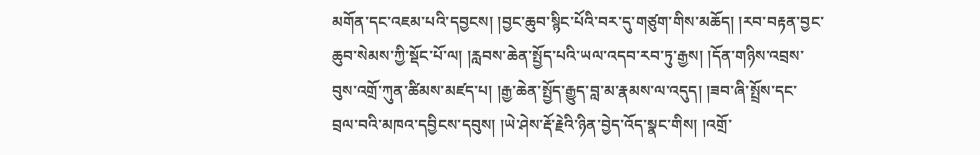མགོན་དང་འཇམ་པའི་དབྱངས། །བྱང་ཆུབ་སྙིང་པོའི་བར་དུ་གཙུག་གིས་མཆོད། །རབ་བརྟན་བྱང་ཆུབ་སེམས་ཀྱི་སྡོང་པོ་ལ། །རླབས་ཆེན་སྤྱོད་པའི་ཡལ་འདབ་རབ་ཏུ་རྒྱས། །དོན་གཉིས་འབྲས་བུས་འགྲོ་ཀུན་ཚིམས་མཛད་པ། །རྒྱ་ཆེན་སྤྱོད་རྒྱུད་བླ་མ་རྣམས་ལ་འདུད། །ཟབ་ཞི་སྤྲོས་དང་བྲལ་བའི་མཁའ་དབྱིངས་དབུས། །ཡེ་ཤེས་རྡོ་རྗེའི་ཉིན་བྱེད་འོད་སྣང་གིས། །འགྲོ་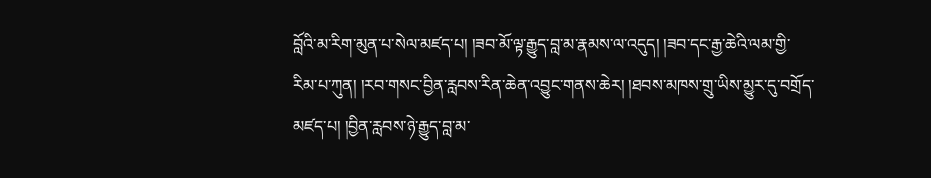བློའི་མ་རིག་མུན་པ་སེལ་མཛད་པ། །ཟབ་མོ་ལྟ་རྒྱུད་བླ་མ་རྣམས་ལ་འདུད། །ཟབ་དང་རྒྱ་ཆེའི་ལམ་གྱི་རིམ་པ་ཀུན། །རབ་གསང་བྱིན་རླབས་རིན་ཆེན་འབྱུང་གནས་ཆེར། །ཐབས་མཁས་གྲུ་ཡིས་མྱུར་དུ་བགྲོད་མཛད་པ། །བྱིན་རླབས་ཉེ་རྒྱུད་བླ་མ་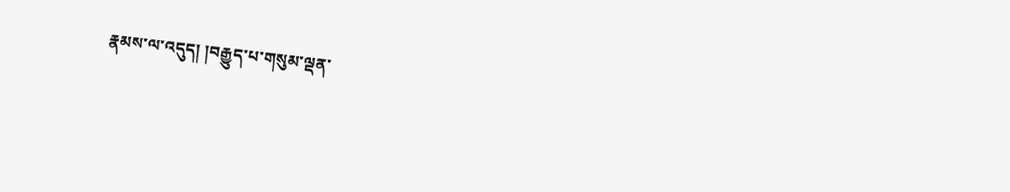རྣམས་ལ་འདུད། །བརྒྱུད་པ་གསུམ་ལྡན་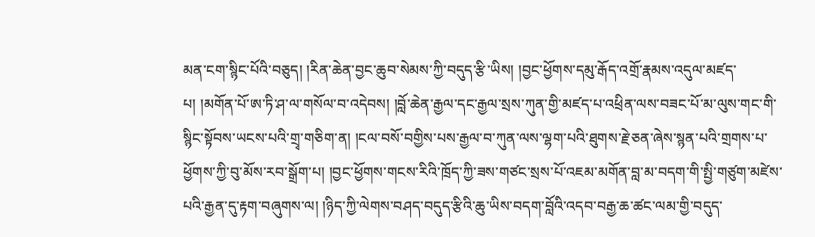མན་ངག་སྙིང་པོའི་བཅུད། །རིན་ཆེན་བྱང་ཆུབ་སེམས་ཀྱི་བདུད་རྩི་ཡིས། །བྱང་ཕྱོགས་དམུ་རྒོད་འགྲོ་རྣམས་འདུལ་མཛད་པ། །མགོན་པོ་ཨ་ཏི་ཤ་ལ་གསོལ་བ་འདེབས། །བློ་ཆེན་རྒྱལ་དང་རྒྱལ་སྲས་ཀུན་གྱི་མཛད་པ་འཕྲིན་ལས་བཟང་པོ་མ་ལུས་གང་གི་སྙིང་སྟོབས་ཡངས་པའི་གྲྭ་གཅིག་ན། །ངལ་བསོ་བགྱིས་པས་རྒྱལ་བ་ཀུན་ལས་ལྷག་པའི་ཐུགས་རྗེ་ཅན་ཞེས་སྙན་པའི་གྲགས་པ་ཕྱོགས་ཀྱི་བུ་མོས་རབ་སྒྲོག་པ། །བྱང་ཕྱོགས་གངས་རིའི་ཁྲོད་ཀྱི་ཟས་གཙང་སྲས་པོ་འཇམ་མགོན་བླ་མ་བདག་གི་སྤྱི་གཙུག་མཛེས་པའི་རྒྱན་དུ་རྟག་བཞུགས་ལ། །ཉིད་ཀྱི་ལེགས་བཤད་བདུད་རྩིའི་ཆུ་ཡིས་བདག་བློའི་འདབ་བརྒྱ་ཆ་ཚང་ལམ་གྱི་བདུད་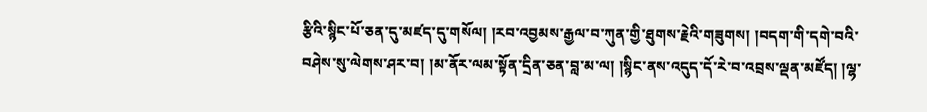རྩིའི་སྙིང་པོ་ཅན་དུ་མཛད་དུ་གསོལ། །རབ་འབྱམས་རྒྱལ་བ་ཀུན་གྱི་ཐུགས་རྗེའི་གཟུགས། །བདག་གི་དགེ་བའི་བཤེས་སུ་ལེགས་ཤར་བ། །མ་ནོར་ལམ་སྟོན་དྲིན་ཅན་བླ་མ་ལ། །སྙིང་ནས་འདུད་དོ་རེ་བ་འབྲས་ལྡན་མཛོད། །ལྷ་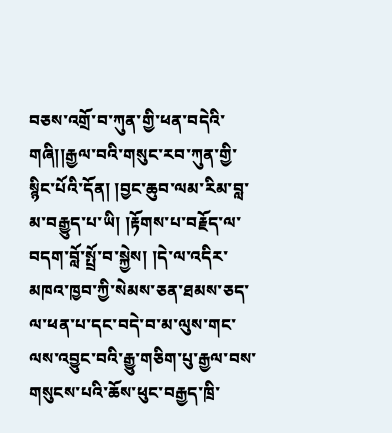བཅས་འགྲོ་བ་ཀུན་གྱི་ཕན་བདེའི་གཞི།།རྒྱལ་བའི་གསུང་རབ་ཀུན་གྱི་སྙིང་པོའི་དོན། །བྱང་ཆུབ་ལམ་རིམ་བླ་མ་བརྒྱུད་པ་ཡི། །རྟོགས་པ་བརྗོད་ལ་བདག་བློ་སྤྲོ་བ་སྐྱེས། །དེ་ལ་འདིར་མཁའ་ཁྱབ་ཀྱི་སེམས་ཅན་ཐམས་ཅད་ལ་ཕན་པ་དང་བདེ་བ་མ་ལུས་གང་ལས་འབྱུང་བའི་རྒྱུ་གཅིག་པུ་རྒྱལ་བས་གསུངས་པའི་ཆོས་ཕུང་བརྒྱད་ཁྲི་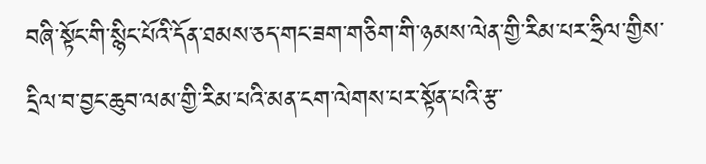བཞི་སྟོང་གི་སྙིང་པོའི་དོན་ཐམས་ཅད་གང་ཟག་གཅིག་གི་ཉམས་ལེན་གྱི་རིམ་པར་ཧྲིལ་གྱིས་དྲིལ་བ་བྱང་ཆུབ་ལམ་གྱི་རིམ་པའི་མན་ངག་ལེགས་པར་སྟོན་པའི་རྩ་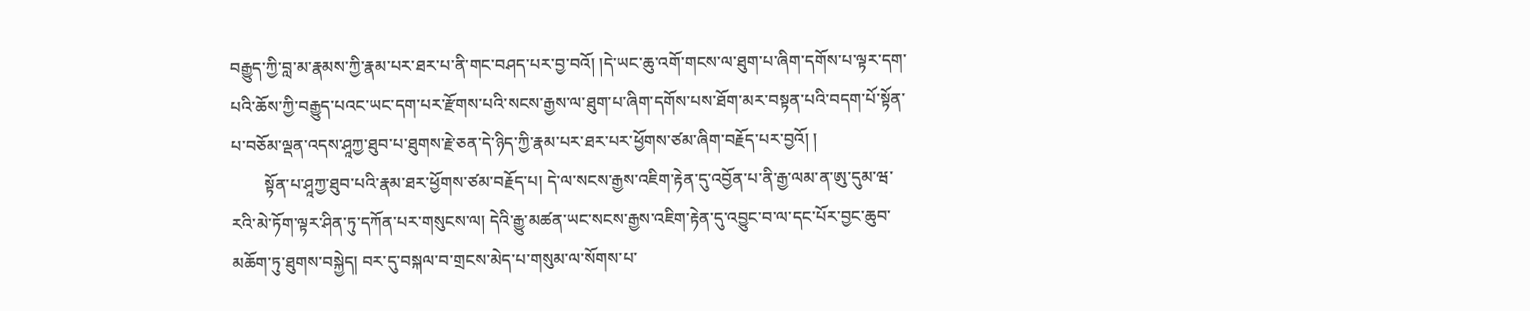བརྒྱུད་ཀྱི་བླ་མ་རྣམས་ཀྱི་རྣམ་པར་ཐར་པ་ནི་གང་བཤད་པར་བྱ་བའོ། །དེ་ཡང་ཆུ་འགོ་གངས་ལ་ཐུག་པ་ཞིག་དགོས་པ་ལྟར་དག་པའི་ཆོས་ཀྱི་བརྒྱུད་པའང་ཡང་དག་པར་རྫོགས་པའི་སངས་རྒྱས་ལ་ཐུག་པ་ཞིག་དགོས་པས་ཐོག་མར་བསྟན་པའི་བདག་པོ་སྟོན་པ་བཅོམ་ལྡན་འདས་ཤཱཀྱ་ཐུབ་པ་ཐུགས་རྗེ་ཅན་དེ་ཉིད་ཀྱི་རྣམ་པར་ཐར་པར་ཕྱོགས་ཙམ་ཞིག་བརྗོད་པར་བྱའོ། །
        སྟོན་པ་ཤཱཀྱ་ཐུབ་པའི་རྣམ་ཐར་ཕྱོགས་ཙམ་བརྗོད་པ། དེ་ལ་སངས་རྒྱས་འཇིག་རྟེན་དུ་འབྱོན་པ་ནི་རྒྱ་ལམ་ན་ཨུ་དུམ་ཝ་རའི་མེ་ཏོག་ལྟར་ཤིན་ཏུ་དཀོན་པར་གསུངས་ལ། དེའི་རྒྱུ་མཚན་ཡང་སངས་རྒྱས་འཇིག་རྟེན་དུ་འབྱུང་བ་ལ་དང་པོར་བྱང་ཆུབ་མཆོག་ཏུ་ཐུགས་བསྐྱེད། བར་དུ་བསྐལ་བ་གྲངས་མེད་པ་གསུམ་ལ་སོགས་པ་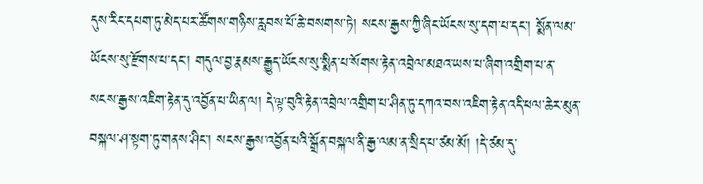དུས་རིང་དཔག་ཏུ་མེད་པར་ཚོགས་གཉིས་རླབས་པོ་ཆེ་བསགས་ཏེ། སངས་རྒྱས་ཀྱི་ཞིང་ཡོངས་སུ་དག་པ་དང་། སྨོན་ལམ་ཡོངས་སུ་རྫོགས་པ་དང་། གདུལ་བྱ་རྣམས་རྒྱུད་ཡོངས་སུ་སྨིན་པ་སོགས་རྟེན་འབྲེལ་མཐའ་ཡས་པ་ཞིག་འགྲིག་པ་ན་སངས་རྒྱས་འཇིག་རྟེན་དུ་འབྱོན་པ་ཡིན་ལ། དེ་ལྟ་བུའི་རྟེན་འབྲེལ་འགྲིག་པ་ཤིན་ཏུ་དཀའ་བས་འཇིག་རྟེན་འདི་ཕལ་ཆེར་མུན་བསྐལ་ཤ་སྟག་ཏུ་གནས་ཤིང་། སངས་རྒྱས་འབྱོན་པའི་སྒྲོན་བསྐལ་ནི་རྒྱ་ལམ་ན་སྲིད་པ་ཙམ་མོ། །དེ་ཙམ་དུ་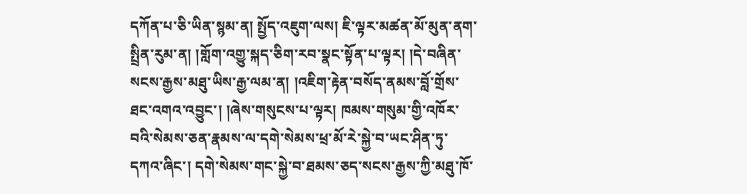དཀོན་པ་ཅི་ཡིན་སྙམ་ན། སྤྱོད་འཇུག་ལས། ཇི་ལྟར་མཚན་མོ་མུན་ནག་སྤྲིན་རུམ་ན། །གློག་འགྱུ་སྐད་ཅིག་རབ་སྣང་སྟོན་པ་ལྟར། །དེ་བཞིན་སངས་རྒྱས་མཐུ་ཡིས་རྒྱ་ལམ་ན། །འཇིག་རྟེན་བསོད་ནམས་བློ་གྲོས་ཐང་འགའ་འབྱུང་། །ཞེས་གསུངས་པ་ལྟར། ཁམས་གསུམ་གྱི་འཁོར་བའི་སེམས་ཅན་རྣམས་ལ་དགེ་སེམས་ཕྲ་མོ་རེ་སྐྱེ་བ་ཡང་ཤིན་ཏུ་དཀའ་ཞིང་། དགེ་སེམས་གང་སྐྱེ་བ་ཐམས་ཅད་སངས་རྒྱས་ཀྱི་མཐུ་ཁོ་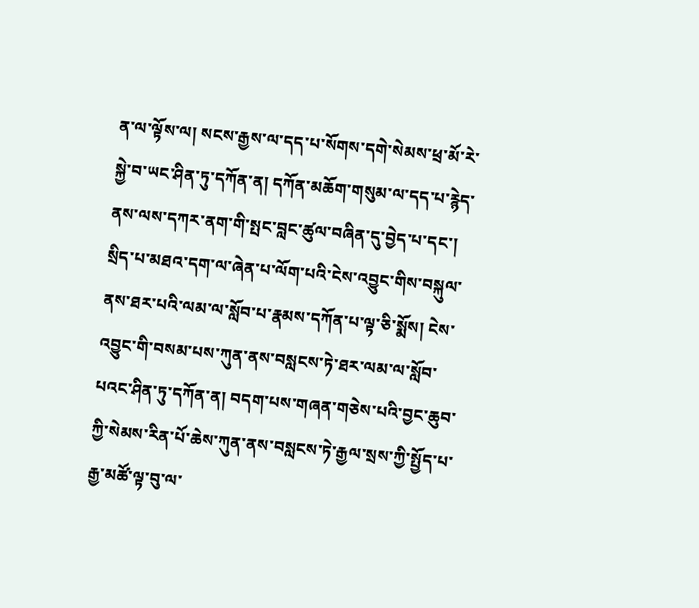ན་ལ་ལྟོས་ལ། སངས་རྒྱས་ལ་དད་པ་སོགས་དགེ་སེམས་ཕྲ་མོ་རེ་སྐྱེ་བ་ཡང་ཤིན་ཏུ་དཀོན་ན། དཀོན་མཆོག་གསུམ་ལ་དད་པ་རྙེད་ནས་ལས་དཀར་ནག་གི་སྤང་བླང་ཚུལ་བཞིན་དུ་བྱེད་པ་དང་། སྲིད་པ་མཐའ་དག་ལ་ཞེན་པ་ལོག་པའི་ངེས་འབྱུང་གིས་བསྐུལ་ནས་ཐར་པའི་ལམ་ལ་སློབ་པ་རྣམས་དཀོན་པ་ལྟ་ཅི་སྨོས། ངེས་འབྱུང་གི་བསམ་པས་ཀུན་ནས་བསླངས་ཏེ་ཐར་ལམ་ལ་སློབ་པའང་ཤིན་ཏུ་དཀོན་ན། བདག་པས་གཞན་གཅེས་པའི་བྱང་ཆུབ་ཀྱི་སེམས་རིན་པོ་ཆེས་ཀུན་ནས་བསླངས་ཏེ་རྒྱལ་སྲས་ཀྱི་སྤྱོད་པ་རྒྱ་མཚོ་ལྟ་བུ་ལ་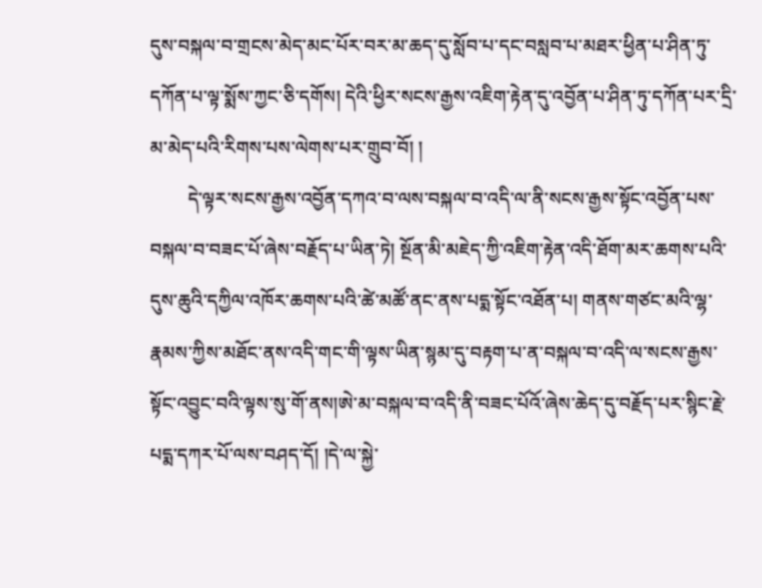དུས་བསྐལ་བ་གྲངས་མེད་མང་པོར་བར་མ་ཆད་དུ་སློབ་པ་དང་བསླབ་པ་མཐར་ཕྱིན་པ་ཤིན་ཏུ་དཀོན་པ་ལྟ་སྨོས་ཀྱང་ཅི་དགོས། དེའི་ཕྱིར་སངས་རྒྱས་འཇིག་རྟེན་དུ་འབྱོན་པ་ཤིན་ཏུ་དཀོན་པར་དྲི་མ་མེད་པའི་རིགས་པས་ལེགས་པར་གྲུབ་བོ། །
        དེ་ལྟར་སངས་རྒྱས་འབྱོན་དཀའ་བ་ལས་བསྐལ་བ་འདི་ལ་ནི་སངས་རྒྱས་སྟོང་འབྱོན་པས་བསྐལ་བ་བཟང་པོ་ཞེས་བརྗོད་པ་ཡིན་ཏེ། སྔོན་མི་མཇེད་ཀྱི་འཇིག་རྟེན་འདི་ཐོག་མར་ཆགས་པའི་དུས་ཆུའི་དཀྱིལ་འཁོར་ཆགས་པའི་ཚེ་མཚོ་ནང་ནས་པདྨ་སྟོང་འཐོན་པ། གནས་གཙང་མའི་ལྷ་རྣམས་ཀྱིས་མཐོང་ནས་འདི་གང་གི་ལྟས་ཡིན་སྙམ་དུ་བརྟག་པ་ན་བསྐལ་བ་འདི་ལ་སངས་རྒྱས་སྟོང་འབྱུང་བའི་ལྟས་སུ་གོ་ནས།ཨེ་མ་བསྐལ་བ་འདི་ནི་བཟང་པོའོ་ཞེས་ཆེད་དུ་བརྗོད་པར་སྙིང་རྗེ་པདྨ་དཀར་པོ་ལས་བཤད་དོ། །དེ་ལ་སྐྱེ་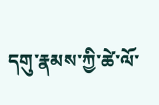དགུ་རྣམས་ཀྱི་ཚེ་ལོ་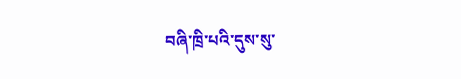བཞི་ཁྲི་པའི་དུས་སུ་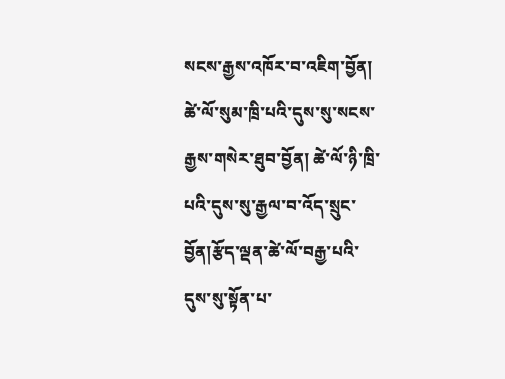སངས་རྒྱས་འཁོར་བ་འཇིག་བྱོན། ཚེ་ལོ་སུམ་ཁྲི་པའི་དུས་སུ་སངས་རྒྱས་གསེར་ཐུབ་བྱོན། ཚེ་ལོ་ཉི་ཁྲི་པའི་དུས་སུ་རྒྱལ་བ་འོད་སྲུང་བྱོན།རྩོད་ལྡན་ཚེ་ལོ་བརྒྱ་པའི་དུས་སུ་སྟོན་པ་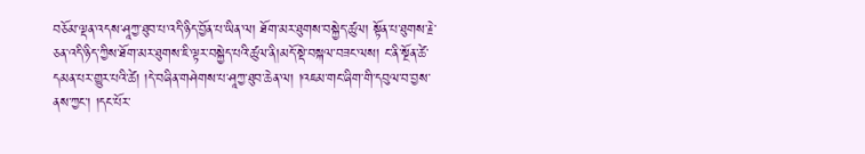བཅོམ་ལྡན་འདས་ཤཱཀྱ་ཐུབ་པ་འདི་ཉིད་བྱོན་པ་ཡིན་ལ། ཐོག་མར་ཐུགས་བསྐྱེད་ཚུལ། སྟོན་པ་ཐུགས་རྗེ་ཅན་འདི་ཉིད་ཀྱིས་ཐོག་མར་ཐུགས་ཇི་ལྟར་བསྐྱེད་པའི་ཚུལ་ནི།མདོ་སྡེ་བསྐལ་བཟང་ལས། ང་ནི་སྔོན་ཚེ་དམན་པར་གྱུར་པའི་ཚེ། །དེ་བཞིན་གཤེགས་པ་ཤཱཀྱ་ཐུབ་ཆེན་ལ། །འཇམ་གང་ཞིག་གི་དབུལ་བ་བྱས་ནས་ཀྱང་། །དང་པོར་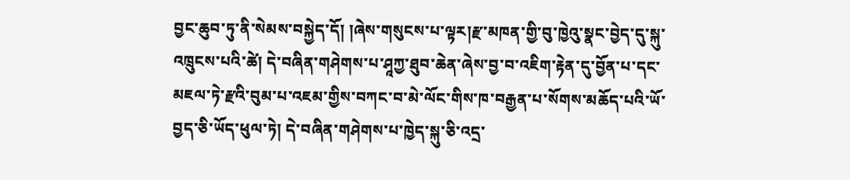བྱང་ཆུབ་ཏུ་ནི་སེམས་བསྐྱེད་དོ། །ཞེས་གསུངས་པ་ལྟར།རྫ་མཁན་གྱི་བུ་ཁྱེའུ་སྣང་བྱེད་དུ་སྐུ་འཁྲུངས་པའི་ཚེ། དེ་བཞིན་གཤེགས་པ་ཤཱཀྱ་ཐུབ་ཆེན་ཞེས་བྱ་བ་འཇིག་རྟེན་དུ་བྱོན་པ་དང་མཇལ་ཏེ་རྫའི་བུམ་པ་འཇམ་གྱིས་བཀང་བ་མེ་ལོང་གིས་ཁ་བརྒྱན་པ་སོགས་མཆོད་པའི་ཡོ་བྱད་ཅི་ཡོད་ཕུལ་ཏེ། དེ་བཞིན་གཤེགས་པ་ཁྱེད་སྐུ་ཅི་འདྲ་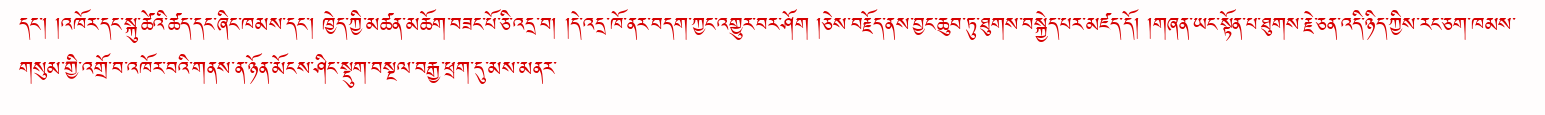དང་། །འཁོར་དང་སྐུ་ཚེའི་ཚད་དང་ཞིང་ཁམས་དང་། ཁྱེད་ཀྱི་མཚན་མཆོག་བཟང་པོ་ཅི་འདྲ་བ། །དེ་འདྲ་ཁོ་ནར་བདག་ཀྱང་འགྱུར་བར་ཤོག །ཅེས་བརྗོད་ནས་བྱང་ཆུབ་ཏུ་ཐུགས་བསྐྱེད་པར་མཛད་དོ། །གཞན་ཡང་སྟོན་པ་ཐུགས་རྗེ་ཅན་འདི་ཉིད་ཀྱིས་རང་ཅག་ཁམས་གསུམ་གྱི་འགྲོ་བ་འཁོར་བའི་གནས་ན་ཉོན་མོངས་ཤིང་སྡུག་བསྔལ་བརྒྱ་ཕྲག་དུ་མས་མནར་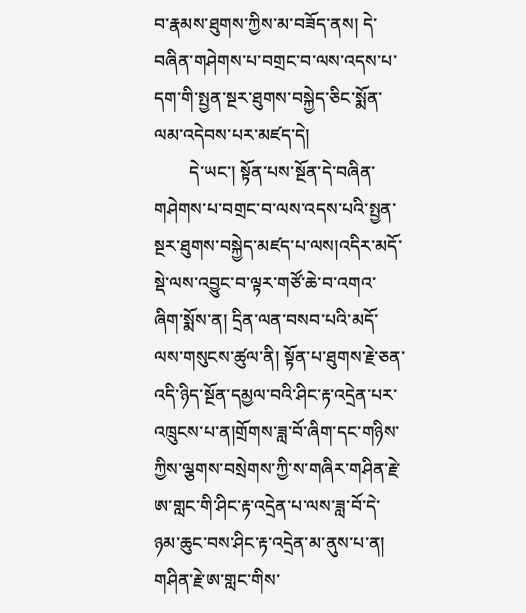བ་རྣམས་ཐུགས་ཀྱིས་མ་བཟོད་ནས། དེ་བཞིན་གཤེགས་པ་བགྲང་བ་ལས་འདས་པ་དག་གི་སྤྱན་སྔར་ཐུགས་བསྐྱེད་ཅིང་སྨོན་ལམ་འདེབས་པར་མཛད་དེ།
        དེ་ཡང་། སྟོན་པས་སྔོན་དེ་བཞིན་གཤེགས་པ་བགྲང་བ་ལས་འདས་པའི་སྤྱན་སྔར་ཐུགས་བསྐྱེད་མཛད་པ་ལས།འདིར་མདོ་སྡེ་ལས་འབྱུང་བ་ལྟར་གཙོ་ཆེ་བ་འགའ་ཞིག་སྨོས་ན། དྲིན་ལན་བསབ་པའི་མདོ་ལས་གསུངས་ཚུལ་ནི། སྟོན་པ་ཐུགས་རྗེ་ཅན་འདི་ཉིད་སྔོན་དམྱལ་བའི་ཤིང་རྟ་འདྲེན་པར་འཁྲུངས་པ་ན།གྲོགས་ཟླ་བོ་ཞིག་དང་གཉིས་ཀྱིས་ལྕགས་བསྲེགས་ཀྱི་ས་གཞིར་གཤིན་རྗེ་ཨ་གླང་གི་ཤིང་རྟ་འདྲེན་པ་ལས་ཟླ་བོ་དེ་ཉམ་ཆུང་བས་ཤིང་རྟ་འདྲེན་མ་ནུས་པ་ན། གཤིན་རྗེ་ཨ་གླང་གིས་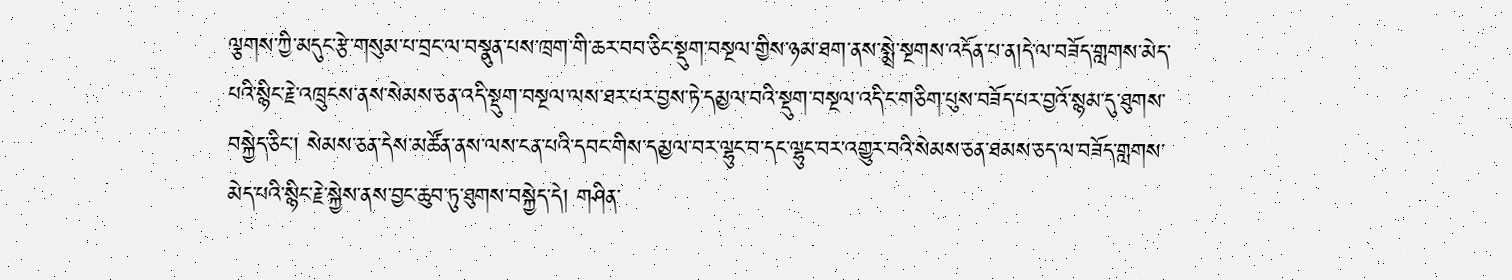ལྕགས་ཀྱི་མདུང་རྩེ་གསུམ་པ་བྲང་ལ་བསྣུན་པས་ཁྲག་གི་ཆར་བབ་ཅིང་སྡུག་བསྔལ་གྱིས་ཉམ་ཐག་ནས་སྨྲེ་སྔགས་འདོན་པ་ན།དེ་ལ་བཟོད་གླགས་མེད་པའི་སྙིང་རྗེ་འཁྲུངས་ནས་སེམས་ཅན་འདི་སྡུག་བསྔལ་ལས་ཐར་པར་བྱས་ཏེ་དམྱལ་བའི་སྡུག་བསྔལ་འདི་ང་གཅིག་པུས་བཟོད་པར་བྱའོ་སྙམ་དུ་ཐུགས་བསྐྱེད་ཅིང་། སེམས་ཅན་དེས་མཚོན་ནས་ལས་ངན་པའི་དབང་གིས་དམྱལ་བར་ལྷུང་བ་དང་ལྷུང་བར་འགྱུར་བའི་སེམས་ཅན་ཐམས་ཅད་ལ་བཟོད་གླགས་མེད་པའི་སྙིང་རྗེ་སྐྱེས་ནས་བྱང་ཆུབ་ཏུ་ཐུགས་བསྐྱེད་དེ། གཤིན་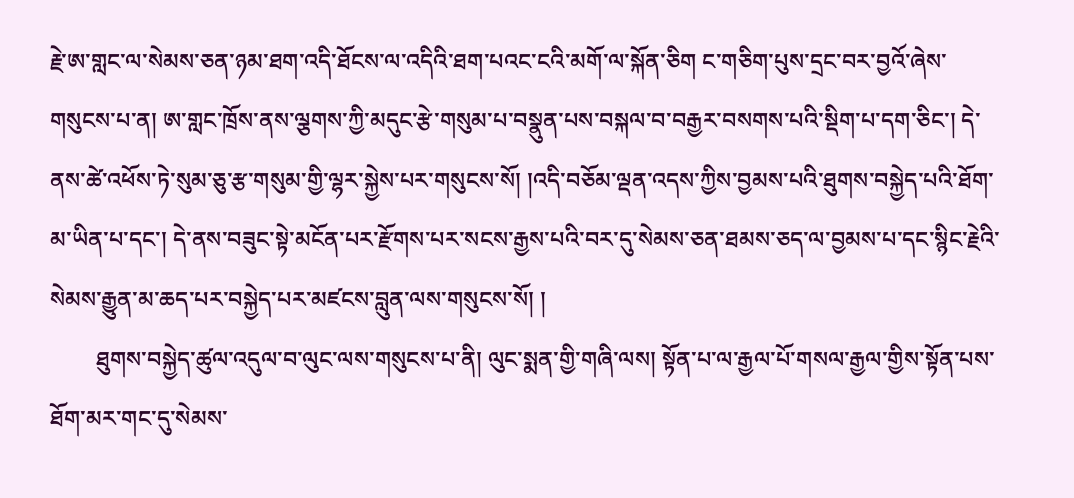རྗེ་ཨ་གླང་ལ་སེམས་ཅན་ཉམ་ཐག་འདི་ཐོངས་ལ་འདིའི་ཐག་པའང་ངའི་མགོ་ལ་སྐོན་ཅིག ང་གཅིག་པུས་དྲང་བར་བྱའོ་ཞེས་གསུངས་པ་ན། ཨ་གླང་ཁྲོས་ནས་ལྕགས་ཀྱི་མདུང་རྩེ་གསུམ་པ་བསྣུན་པས་བསྐལ་བ་བརྒྱར་བསགས་པའི་སྡིག་པ་དག་ཅིང་། དེ་ནས་ཚེ་འཕོས་ཏེ་སུམ་ཅུ་རྩ་གསུམ་གྱི་ལྷར་སྐྱེས་པར་གསུངས་སོ། །འདི་བཅོམ་ལྡན་འདས་ཀྱིས་བྱམས་པའི་ཐུགས་བསྐྱེད་པའི་ཐོག་མ་ཡིན་པ་དང་། དེ་ནས་བཟུང་སྟེ་མངོན་པར་རྫོགས་པར་སངས་རྒྱས་པའི་བར་དུ་སེམས་ཅན་ཐམས་ཅད་ལ་བྱམས་པ་དང་སྙིང་རྗེའི་སེམས་རྒྱུན་མ་ཆད་པར་བསྐྱེད་པར་མཛངས་བླུན་ལས་གསུངས་སོ། །
        ཐུགས་བསྐྱེད་ཚུལ་འདུལ་བ་ལུང་ལས་གསུངས་པ་ནི། ལུང་སྨན་གྱི་གཞི་ལས། སྟོན་པ་ལ་རྒྱལ་པོ་གསལ་རྒྱལ་གྱིས་སྟོན་པས་ཐོག་མར་གང་དུ་སེམས་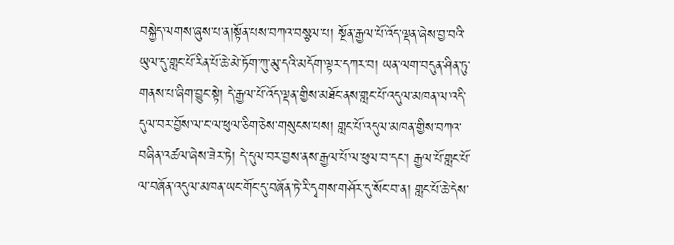བསྐྱེད་ལགས་ཞུས་པ་ན།སྟོན་པས་བཀའ་བསྩལ་པ། སྔོན་རྒྱལ་པོ་འོད་ལྡན་ཞེས་བྱ་བའི་ཡུལ་དུ་གླང་པོ་རིན་པོ་ཆེ་མེ་ཏོག་ཀུ་མུ་དའི་མདོག་ལྟར་དཀར་བ། ཡན་ལག་བདུན་ཤིན་ཏུ་གནས་པ་ཞིག་བྱུང་སྟེ། དེ་རྒྱལ་པོ་འོད་ལྡན་གྱིས་མཐོང་ནས་གླང་པོ་འདུལ་མཁན་ལ་འདི་དུལ་བར་བྱོས་ལ་ང་ལ་ཕུལ་ཅིག་ཅེས་གསུངས་པས། གླང་པོ་འདུལ་མཁན་གྱིས་བཀའ་བཞིན་འཚལ་ཞེས་ཟེར་ཏེ། དེ་དུལ་བར་བྱས་ནས་རྒྱལ་པོ་ལ་ཕུལ་བ་དང་། རྒྱལ་པོ་གླང་པོ་ལ་བཞོན་འདུལ་མཁན་ཡང་གོང་དུ་བཞོན་ཏེ་རི་དྭགས་གཤོར་དུ་སོང་བ་ན། གླང་པོ་ཆེ་དེས་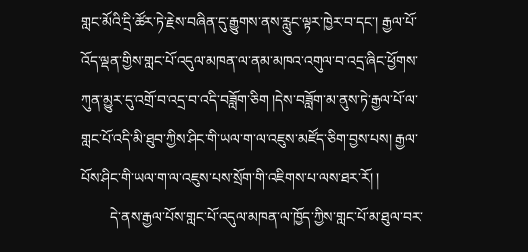གླང་མོའི་དྲི་ཚོར་ཏེ་རྗེས་བཞིན་དུ་རྒྱུགས་ནས་རླུང་ལྟར་ཁྱེར་བ་དང་། རྒྱལ་པོ་འོད་ལྡན་གྱིས་གླང་པོ་འདུལ་མཁན་ལ་ནམ་མཁའ་འགུལ་བ་འདྲ་ཞིང་ཕྱོགས་ཀུན་མྱུར་དུ་འགྲོ་བ་འདྲ་བ་འདི་བཟློག་ཅིག །དེས་བཟློག་མ་ནུས་ཏེ་རྒྱལ་པོ་ལ་གླང་པོ་འདི་མི་ཐུབ་ཀྱིས་ཤིང་གི་ཡལ་ག་ལ་འཇུས་མཛོད་ཅིག་བྱས་པས། རྒྱལ་པོས་ཤིང་གི་ཡལ་ག་ལ་འཇུས་པས་སྲོག་གི་འཇིགས་པ་ལས་ཐར་རོ། །
        དེ་ནས་རྒྱལ་པོས་གླང་པོ་འདུལ་མཁན་ལ་ཁྱོད་ཀྱིས་གླང་པོ་མ་ཐུལ་བར་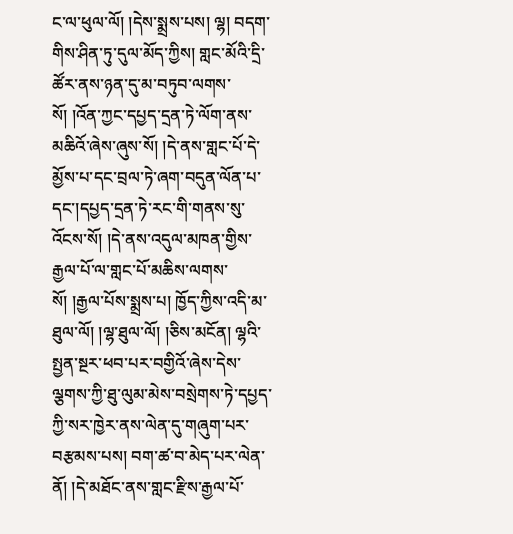ང་ལ་ཕུལ་ལོ། །དེས་སྨྲས་པས། ལྷ། བདག་གིས་ཤིན་ཏུ་དུལ་མོད་ཀྱིས། གླང་མོའི་དྲི་ཚོར་ནས་ཉན་དུ་མ་བཏུབ་ལགས་སོ། །འོན་ཀྱང་དཔྱད་དྲན་ཏེ་ལོག་ནས་མཆིའོ་ཞེས་ཞུས་སོ། །དེ་ནས་གླང་པོ་དེ་མྱོས་པ་དང་བྲལ་ཏེ་ཞག་བདུན་ལོན་པ་དང་།དཔྱད་དྲན་ཏེ་རང་གི་གནས་སུ་འོངས་སོ། །དེ་ནས་འདུལ་མཁན་གྱིས་རྒྱལ་པོ་ལ་གླང་པོ་མཆིས་ལགས་སོ། །རྒྱལ་པོས་སྨྲས་པ། ཁྱོད་ཀྱིས་འདི་མ་ཐུལ་ལོ། །ལྷ་ཐུལ་ལོ། །ཅིས་མངོན། ལྷའི་སྤྱན་སྔར་ཕབ་པར་བགྱིའོ་ཞེས་དེས་ལྕགས་ཀྱི་ཐུ་ལུམ་མེས་བསྲེགས་ཏེ་དཔྱད་ཀྱི་སར་ཁྱེར་ནས་ལེན་དུ་གཞུག་པར་བརྩམས་པས། བག་ཚ་བ་མེད་པར་ལེན་ནོ། །དེ་མཐོང་ནས་གླང་རྫིས་རྒྱལ་པོ་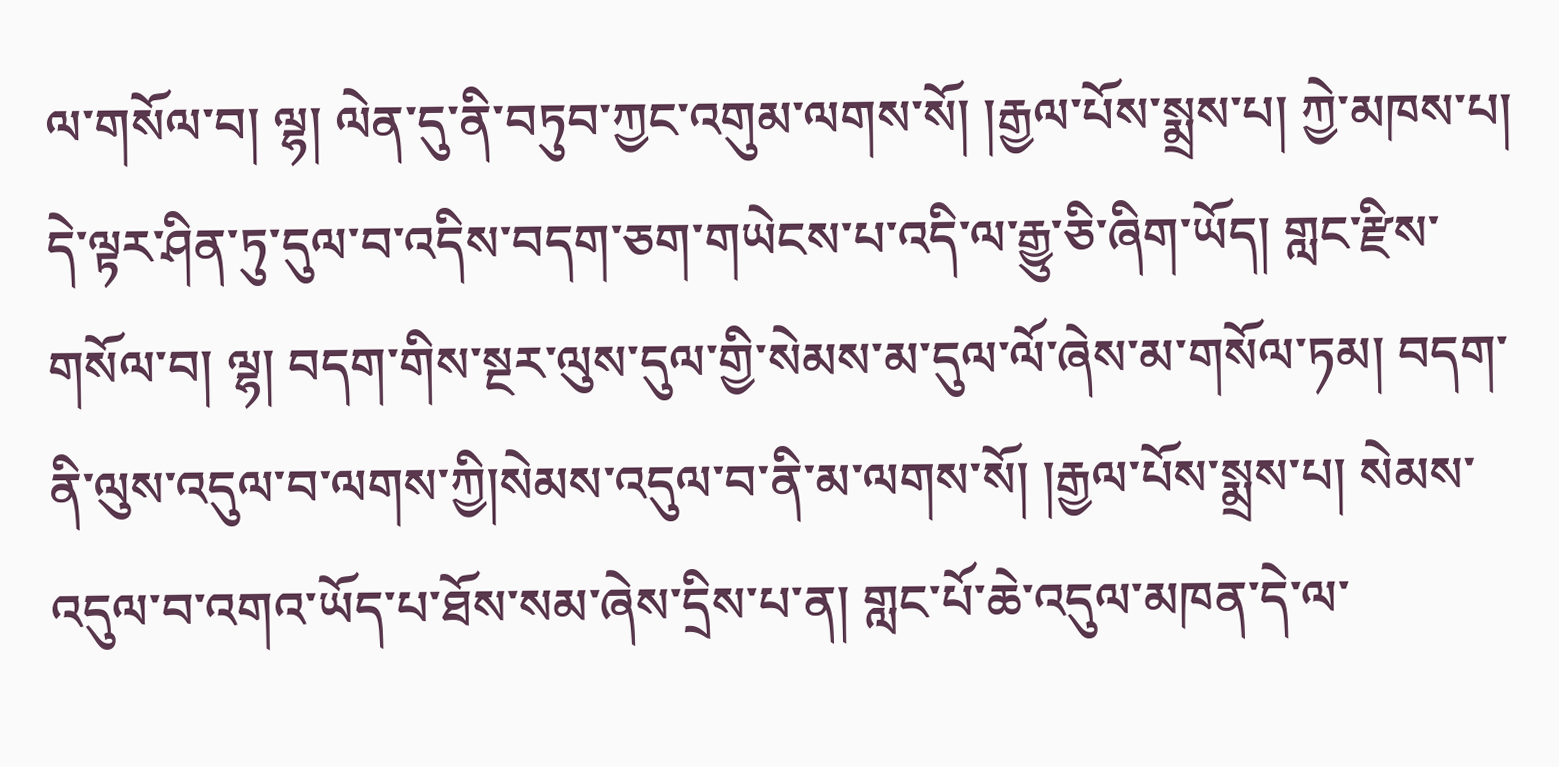ལ་གསོལ་བ། ལྷ། ལེན་དུ་ནི་བཏུབ་ཀྱང་འགུམ་ལགས་སོ། །རྒྱལ་པོས་སྨྲས་པ། ཀྱེ་མཁས་པ། དེ་ལྟར་ཤིན་ཏུ་དུལ་བ་འདིས་བདག་ཅག་གཡེངས་པ་འདི་ལ་རྒྱུ་ཅི་ཞིག་ཡོད། གླང་རྫིས་གསོལ་བ། ལྷ། བདག་གིས་སྔར་ལུས་དུལ་གྱི་སེམས་མ་དུལ་ལོ་ཞེས་མ་གསོལ་ཏམ། བདག་ནི་ལུས་འདུལ་བ་ལགས་ཀྱི།སེམས་འདུལ་བ་ནི་མ་ལགས་སོ། །རྒྱལ་པོས་སྨྲས་པ། སེམས་འདུལ་བ་འགའ་ཡོད་པ་ཐོས་སམ་ཞེས་དྲིས་པ་ན། གླང་པོ་ཆེ་འདུལ་མཁན་དེ་ལ་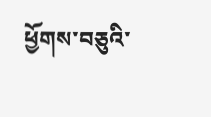ཕྱོགས་བཅུའི་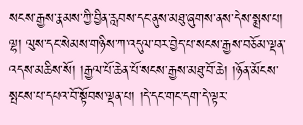སངས་རྒྱས་རྣམས་ཀྱི་བྱིན་རླབས་དང་ནུས་མཐུ་ཞུགས་ནས་དེས་སྨྲས་པ། ལྷ། ལུས་དང་སེམས་གཉིས་ཀ་འདུལ་བར་བྱེད་པ་སངས་རྒྱས་བཅོམ་ལྡན་འདས་མཆིས་སོ། །རྒྱལ་པོ་ཆེན་པོ་སངས་རྒྱས་མཐུ་བོ་ཆེ། །ཉོན་མོངས་སྤངས་པ་དཔའ་བོ་སྟོབས་ལྡན་པ། །དེ་དང་གང་དག་དེ་ལྟར་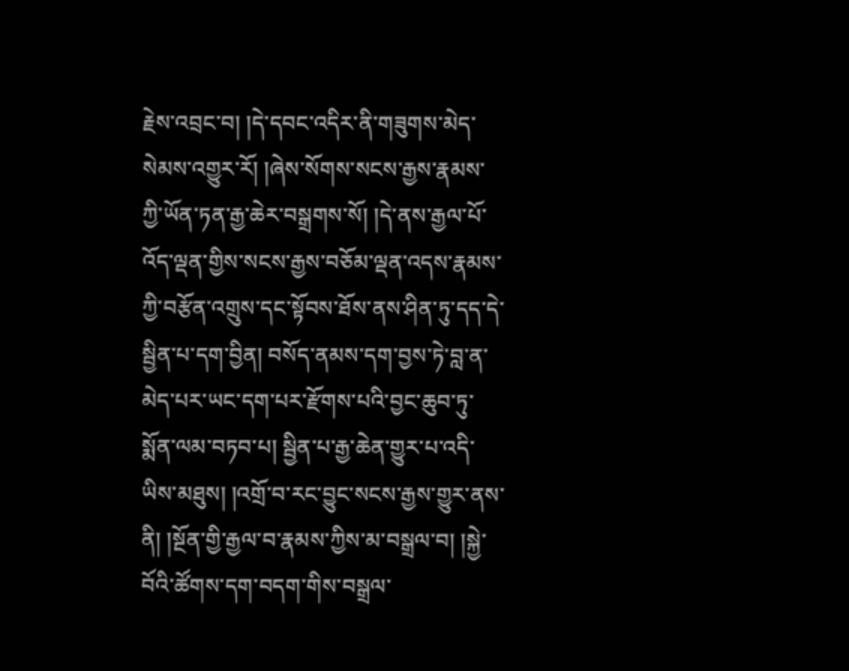རྗེས་འབྲང་བ། །དེ་དབང་འདིར་ནི་གཟུགས་མེད་སེམས་འགྱུར་རོ། །ཞེས་སོགས་སངས་རྒྱས་རྣམས་ཀྱི་ཡོན་ཏན་རྒྱ་ཆེར་བསྒྲགས་སོ། །དེ་ནས་རྒྱལ་པོ་འོད་ལྡན་གྱིས་སངས་རྒྱས་བཅོམ་ལྡན་འདས་རྣམས་ཀྱི་བརྩོན་འགྲུས་དང་སྟོབས་ཐོས་ནས་ཤིན་ཏུ་དད་དེ་སྦྱིན་པ་དག་བྱིན། བསོད་ནམས་དག་བྱས་ཏེ་བླ་ན་མེད་པར་ཡང་དག་པར་རྫོགས་པའི་བྱང་ཆུབ་ཏུ་སྨོན་ལམ་བཏབ་པ། སྦྱིན་པ་རྒྱ་ཆེན་གྱུར་པ་འདི་ཡིས་མཐུས། །འགྲོ་བ་རང་བྱུང་སངས་རྒྱས་གྱུར་ནས་ནི། །སྔོན་གྱི་རྒྱལ་བ་རྣམས་ཀྱིས་མ་བསྒྲལ་བ། །སྐྱེ་བོའི་ཚོགས་དག་བདག་གིས་བསྒྲལ་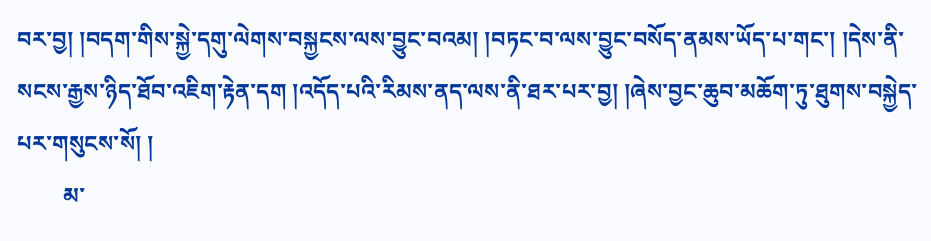བར་བྱ། །བདག་གིས་སྐྱེ་དགུ་ལེགས་བསྐྱངས་ལས་བྱུང་བའམ། །བཏང་བ་ལས་བྱུང་བསོད་ནམས་ཡོད་པ་གང་། །དེས་ནི་སངས་རྒྱས་ཉིད་ཐོབ་འཇིག་རྟེན་དག །འདོད་པའི་རིམས་ནད་ལས་ནི་ཐར་པར་བྱ། །ཞེས་བྱང་ཆུབ་མཆོག་ཏུ་ཐུགས་བསྐྱེད་པར་གསུངས་སོ། །
        མ་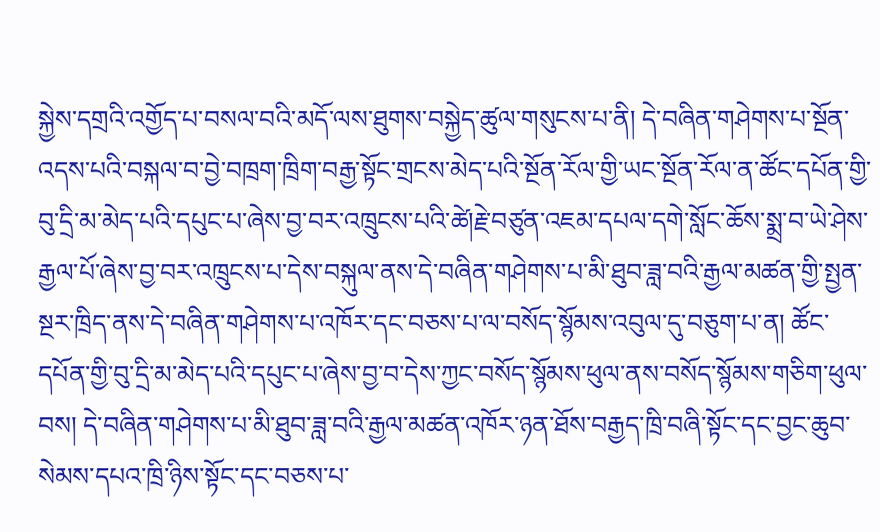སྐྱེས་དགྲའི་འགྱོད་པ་བསལ་བའི་མདོ་ལས་ཐུགས་བསྐྱེད་ཚུལ་གསུངས་པ་ནི། དེ་བཞིན་གཤེགས་པ་སྔོན་འདས་པའི་བསྐལ་བ་བྱེ་བཁྲག་ཁྲིག་བརྒྱ་སྟོང་གྲངས་མེད་པའི་སྔོན་རོལ་གྱི་ཡང་སྔོན་རོལ་ན་ཚོང་དཔོན་གྱི་བུ་དྲི་མ་མེད་པའི་དཔུང་པ་ཞེས་བྱ་བར་འཁྲུངས་པའི་ཚེ།རྗེ་བཙུན་འཇམ་དཔལ་དགེ་སློང་ཆོས་སྨྲ་བ་ཡེ་ཤེས་རྒྱལ་པོ་ཞེས་བྱ་བར་འཁྲུངས་པ་དེས་བསྐུལ་ནས་དེ་བཞིན་གཤེགས་པ་མི་ཐུབ་ཟླ་བའི་རྒྱལ་མཚན་གྱི་སྤྱན་སྔར་ཁྲིད་ནས་དེ་བཞིན་གཤེགས་པ་འཁོར་དང་བཅས་པ་ལ་བསོད་སྙོམས་འབུལ་དུ་བཅུག་པ་ན། ཚོང་དཔོན་གྱི་བུ་དྲི་མ་མེད་པའི་དཔུང་པ་ཞེས་བྱ་བ་དེས་ཀྱང་བསོད་སྙོམས་ཕུལ་ནས་བསོད་སྙོམས་གཅིག་ཕུལ་བས། དེ་བཞིན་གཤེགས་པ་མི་ཐུབ་ཟླ་བའི་རྒྱལ་མཚན་འཁོར་ཉན་ཐོས་བརྒྱད་ཁྲི་བཞི་སྟོང་དང་བྱང་ཆུབ་སེམས་དཔའ་ཁྲི་ཉིས་སྟོང་དང་བཅས་པ་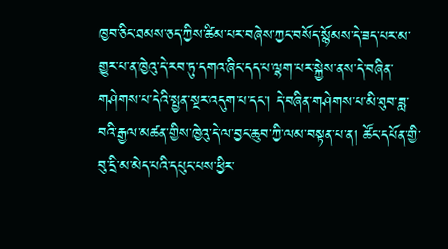ཁྱབ་ཅིང་ཐམས་ཅད་ཀྱིས་ཚིམ་པར་བཞེས་ཀྱང་བསོད་སྙོམས་དེ་ཟད་པར་མ་གྱུར་པ་ན་ཁྱེའུ་དེ་རབ་ཏུ་དགའ་ཞིང་དད་པ་ལྷག་པར་སྐྱེས་ནས་དེ་བཞིན་གཤེགས་པ་དེའི་སྤྱན་སྔར་འདུག་པ་དང་། དེ་བཞིན་གཤེགས་པ་མི་ཐུབ་ཟླ་བའི་རྒྱལ་མཚན་གྱིས་ཁྱེའུ་དེ་ལ་བྱང་ཆུབ་ཀྱི་ལམ་བསྟན་པ་ན། ཚོང་དཔོན་གྱི་བུ་དྲི་མ་མེད་པའི་དཔུང་པས་ཕྱིར་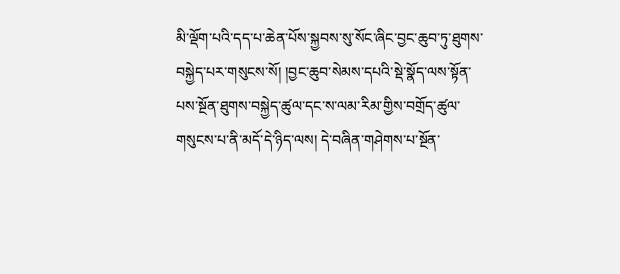མི་ལྡོག་པའི་དད་པ་ཆེན་པོས་སྐྱབས་སུ་སོང་ཞིང་བྱང་ཆུབ་ཏུ་ཐུགས་བསྐྱེད་པར་གསུངས་སོ། །བྱང་ཆུབ་སེམས་དཔའི་སྡེ་སྣོད་ལས་སྟོན་པས་སྔོན་ཐུགས་བསྐྱེད་ཚུལ་དང་ས་ལམ་རིམ་གྱིས་བགྲོད་ཚུལ་གསུངས་པ་ནི་མདོ་དེ་ཉིད་ལས། དེ་བཞིན་གཤེགས་པ་སྔོན་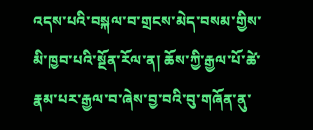འདས་པའི་བསྐལ་བ་གྲངས་མེད་བསམ་གྱིས་མི་ཁྱབ་པའི་སྔོན་རོལ་ན། ཆོས་ཀྱི་རྒྱལ་པོ་ཚེ་རྣམ་པར་རྒྱལ་བ་ཞེས་བྱ་བའི་བུ་གཞོན་ནུ་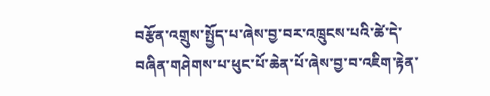བརྩོན་འགྲུས་སྤྱོད་པ་ཞེས་བྱ་བར་འཁྲུངས་པའི་ཚེ་དེ་བཞིན་གཤེགས་པ་ཕུང་པོ་ཆེན་པོ་ཞེས་བྱ་བ་འཇིག་རྟེན་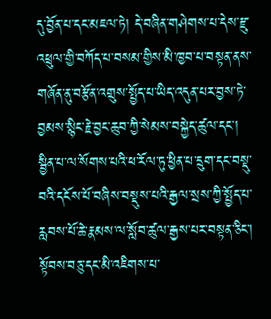དུ་བྱོན་པ་དང་མཇལ་ཏེ། དེ་བཞིན་གཤེགས་པ་དེས་རྫུ་འཕྲུལ་གྱི་བཀོད་པ་བསམ་གྱིས་མི་ཁྱབ་པ་བསྟན་ནས་གཞོན་ནུ་བརྩོན་འགྲུས་སྤྱོད་པ་ཡིད་འདུན་པར་བྱས་ཏེ་བྱམས་སྙིང་རྗེ་བྱང་ཆུབ་ཀྱི་སེམས་བསྐྱེད་ཚུལ་དང་། སྦྱིན་པ་ལ་སོགས་པའི་ཕ་རོལ་ཏུ་ཕྱིན་པ་དྲུག་དང་བསྡུ་བའི་དངོས་པོ་བཞིས་བསྡུས་པའི་རྒྱལ་སྲས་ཀྱི་སྤྱོད་པ་རླབས་པོ་ཆེ་རྣམས་ལ་སློབ་ཚུལ་རྒྱས་པར་བསྟན་ཅིང་། སྟོབས་བཅུ་དང་མི་འཇིགས་པ་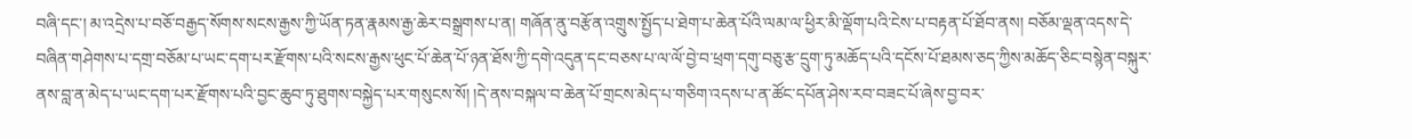བཞི་དང་། མ་འདྲེས་པ་བཅོ་བརྒྱད་སོགས་སངས་རྒྱས་ཀྱི་ཡོན་ཏན་རྣམས་རྒྱ་ཆེར་བསྒྲགས་པ་ན། གཞོན་ནུ་བརྩོན་འགྲུས་སྤྱོད་པ་ཐེག་པ་ཆེན་པོའི་ལམ་ལ་ཕྱིར་མི་ལྡོག་པའི་ངེས་པ་བརྟན་པོ་ཐོབ་ནས། བཅོམ་ལྡན་འདས་དེ་བཞིན་གཤེགས་པ་དགྲ་བཅོམ་པ་ཡང་དག་པར་རྫོགས་པའི་སངས་རྒྱས་ཕུང་པོ་ཆེན་པོ་ཉན་ཐོས་ཀྱི་དགེ་འདུན་དང་བཅས་པ་ལ་ལོ་བྱེ་བ་ཕྲག་དགུ་བཅུ་རྩ་དྲུག་ཏུ་མཆོད་པའི་དངོས་པོ་ཐམས་ཅད་ཀྱིས་མཆོད་ཅིང་བསྙེན་བསྐུར་ནས་བླ་ན་མེད་པ་ཡང་དག་པར་རྫོགས་པའི་བྱང་ཆུབ་ཏུ་ཐུགས་བསྐྱེད་པར་གསུངས་སོ། །དེ་ནས་བསྐལ་བ་ཆེན་པོ་གྲངས་མེད་པ་གཅིག་འདས་པ་ན་ཚོང་དཔོན་ཤེས་རབ་བཟང་པོ་ཞེས་བྱ་བར་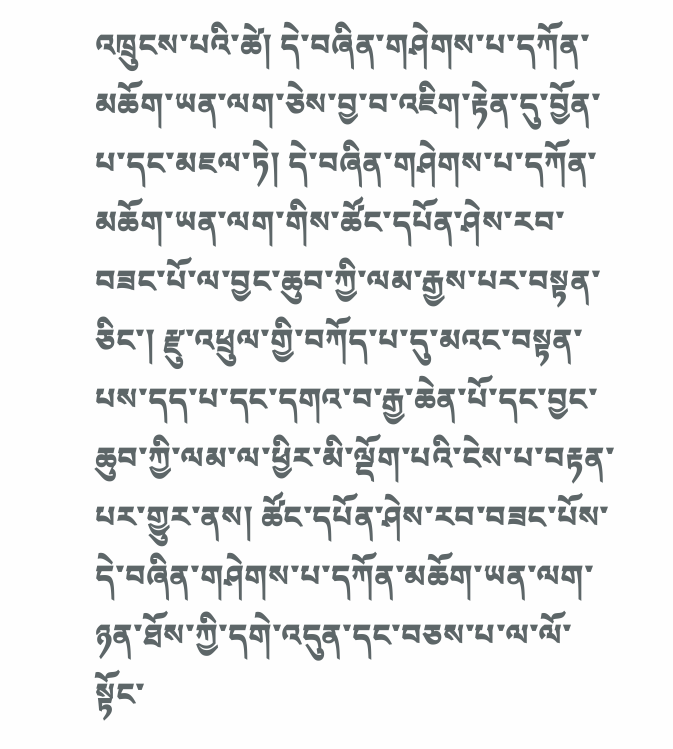འཁྲུངས་པའི་ཚེ། དེ་བཞིན་གཤེགས་པ་དཀོན་མཆོག་ཡན་ལག་ཅེས་བྱ་བ་འཇིག་རྟེན་དུ་བྱོན་པ་དང་མཇལ་ཏེ། དེ་བཞིན་གཤེགས་པ་དཀོན་མཆོག་ཡན་ལག་གིས་ཚོང་དཔོན་ཤེས་རབ་བཟང་པོ་ལ་བྱང་ཆུབ་ཀྱི་ལམ་རྒྱས་པར་བསྟན་ཅིང་། རྫུ་འཕྲུལ་གྱི་བཀོད་པ་དུ་མའང་བསྟན་པས་དད་པ་དང་དགའ་བ་རྒྱ་ཆེན་པོ་དང་བྱང་ཆུབ་ཀྱི་ལམ་ལ་ཕྱིར་མི་ལྡོག་པའི་ངེས་པ་བརྟན་པར་གྱུར་ནས། ཚོང་དཔོན་ཤེས་རབ་བཟང་པོས་དེ་བཞིན་གཤེགས་པ་དཀོན་མཆོག་ཡན་ལག་ཉན་ཐོས་ཀྱི་དགེ་འདུན་དང་བཅས་པ་ལ་ལོ་སྟོང་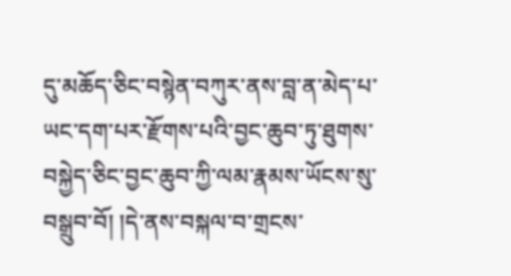དུ་མཆོད་ཅིང་བསྙེན་བཀུར་ནས་བླ་ན་མེད་པ་ཡང་དག་པར་རྫོགས་པའི་བྱང་ཆུབ་ཏུ་ཐུགས་བསྐྱེད་ཅིང་བྱང་ཆུབ་ཀྱི་ལམ་རྣམས་ཡོངས་སུ་བསྒྲུབ་བོ། །དེ་ནས་བསྐལ་བ་གྲངས་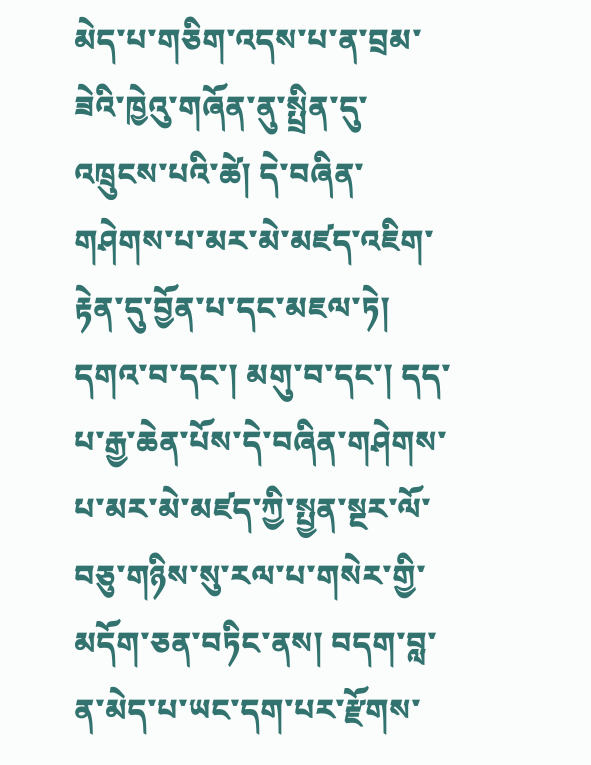མེད་པ་གཅིག་འདས་པ་ན་བྲམ་ཟེའི་ཁྱེའུ་གཞོན་ནུ་སྤྲིན་དུ་འཁྲུངས་པའི་ཚེ། དེ་བཞིན་གཤེགས་པ་མར་མེ་མཛད་འཇིག་རྟེན་དུ་བྱོན་པ་དང་མཇལ་ཏེ། དགའ་བ་དང་། མགུ་བ་དང་། དད་པ་རྒྱ་ཆེན་པོས་དེ་བཞིན་གཤེགས་པ་མར་མེ་མཛད་ཀྱི་སྤྱན་སྔར་ལོ་བཅུ་གཉིས་སུ་རལ་པ་གསེར་གྱི་མདོག་ཅན་བཏིང་ནས། བདག་བླ་ན་མེད་པ་ཡང་དག་པར་རྫོགས་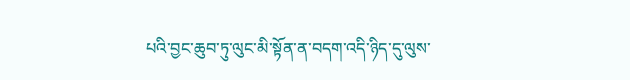པའི་བྱང་ཆུབ་ཏུ་ལུང་མི་སྟོན་ན་བདག་འདི་ཉིད་དུ་ལུས་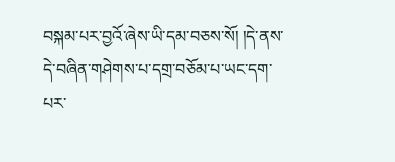བསྐམ་པར་བྱའོ་ཞེས་ཡི་དམ་བཅས་སོ། །དེ་ནས་དེ་བཞིན་གཤེགས་པ་དགྲ་བཅོམ་པ་ཡང་དག་པར་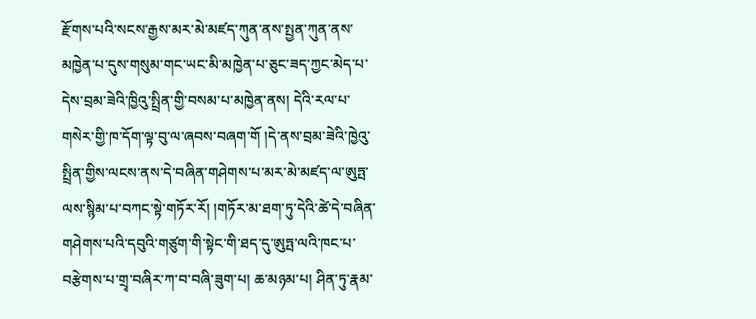རྫོགས་པའི་སངས་རྒྱས་མར་མེ་མཛད་ཀུན་ནས་སྤྱན་ཀུན་ནས་མཁྱེན་པ་དུས་གསུམ་གང་ཡང་མི་མཁྱེན་པ་ཅུང་ཟད་ཀྱང་མེད་པ་དེས་བྲམ་ཟེའི་ཁྱིའུ་སྤྲིན་གྱི་བསམ་པ་མཁྱེན་ནས། དེའི་རལ་པ་གསེར་གྱི་ཁ་དོག་ལྟ་བུ་ལ་ཞབས་བཞག་གོ །དེ་ནས་བྲམ་ཟེའི་ཁྱེའུ་སྤྲིན་གྱིས་ལངས་ནས་དེ་བཞིན་གཤེགས་པ་མར་མེ་མཛད་ལ་ཨུཏྤ་ལས་སྙིམ་པ་བཀང་སྟེ་གཏོར་རོ། །གཏོར་མ་ཐག་ཏུ་དེའི་ཚེ་དེ་བཞིན་གཤེགས་པའི་དབུའི་གཙུག་གི་སྟེང་གི་ཐད་དུ་ཨུཏྤ་ལའི་ཁང་པ་བརྩེགས་པ་གྲྭ་བཞིར་ཀ་བ་བཞི་ཟུག་པ། ཆ་མཉམ་པ། ཤིན་ཏུ་རྣམ་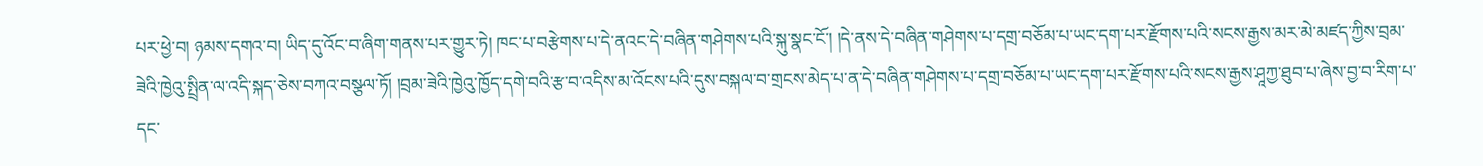པར་ཕྱེ་བ། ཉམས་དགའ་བ། ཡིད་དུ་འོང་བ་ཞིག་གནས་པར་གྱུར་ཏེ། ཁང་པ་བརྩེགས་པ་དེ་ནའང་དེ་བཞིན་གཤེགས་པའི་སྐུ་སྣང་ངོ་། །དེ་ནས་དེ་བཞིན་གཤེགས་པ་དགྲ་བཅོམ་པ་ཡང་དག་པར་རྫོགས་པའི་སངས་རྒྱས་མར་མེ་མཛད་ཀྱིས་བྲམ་ཟེའི་ཁྱེའུ་སྤྲིན་ལ་འདི་སྐད་ཅེས་བཀའ་བསྩལ་ཏོ། །བྲམ་ཟེའི་ཁྱེའུ་ཁྱོད་དགེ་བའི་རྩ་བ་འདིས་མ་འོངས་པའི་དུས་བསྐལ་བ་གྲངས་མེད་པ་ན་དེ་བཞིན་གཤེགས་པ་དགྲ་བཅོམ་པ་ཡང་དག་པར་རྫོགས་པའི་སངས་རྒྱས་ཤཱཀྱ་ཐུབ་པ་ཞེས་བྱ་བ་རིག་པ་དང་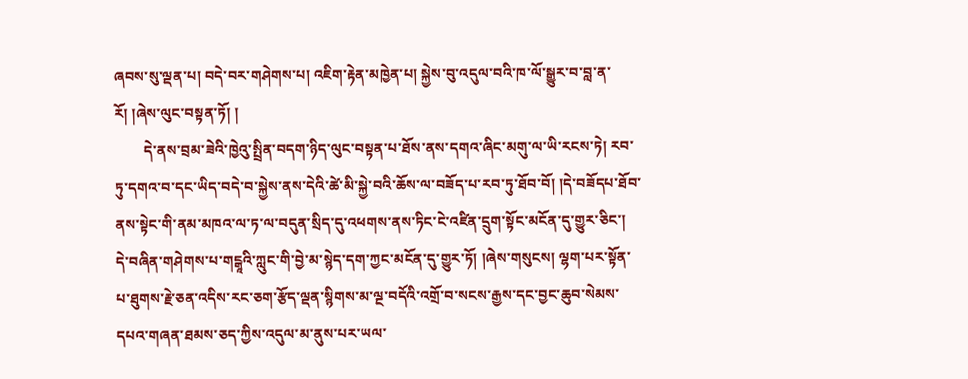ཞབས་སུ་ལྡན་པ། བདེ་བར་གཤེགས་པ། འཇིག་རྟེན་མཁྱེན་པ། སྐྱེས་བུ་འདུལ་བའི་ཁ་ལོ་སྒྱུར་བ་བླ་ན་རོ། །ཞེས་ལུང་བསྟན་ཏོ། །
        དེ་ནས་བྲམ་ཟེའི་ཁྱེའུ་སྤྲིན་བདག་ཉིད་ལུང་བསྟན་པ་ཐོས་ནས་དགའ་ཞིང་མགུ་ལ་ཡི་རངས་ཏེ། རབ་ཏུ་དགའ་བ་དང་ཡིད་བདེ་བ་སྐྱེས་ནས་དེའི་ཚེ་མི་སྐྱེ་བའི་ཆོས་ལ་བཟོད་པ་རབ་ཏུ་ཐོབ་བོ། །དེ་བཟོདཔ་ཐོབ་ནས་སྟེང་གི་ནམ་མཁའ་ལ་ཏ་ལ་བདུན་སྲིད་དུ་འཕགས་ནས་ཏིང་ངེ་འཛིན་དྲུག་སྟོང་མངོན་དུ་གྱུར་ཅིང་། དེ་བཞིན་གཤེགས་པ་གངྒཱའི་ཀླུང་གི་བྱེ་མ་སྙེད་དག་ཀྱང་མངོན་དུ་གྱུར་ཏོ། །ཞེས་གསུངས། ལྷག་པར་སྟོན་པ་ཐུགས་རྗེ་ཅན་འདིས་རང་ཅག་རྩོད་ལྡན་སྙིགས་མ་ལྔ་བདོའི་འགྲོ་བ་སངས་རྒྱས་དང་བྱང་ཆུབ་སེམས་དཔའ་གཞན་ཐམས་ཅད་ཀྱིས་འདུལ་མ་ནུས་པར་ཡལ་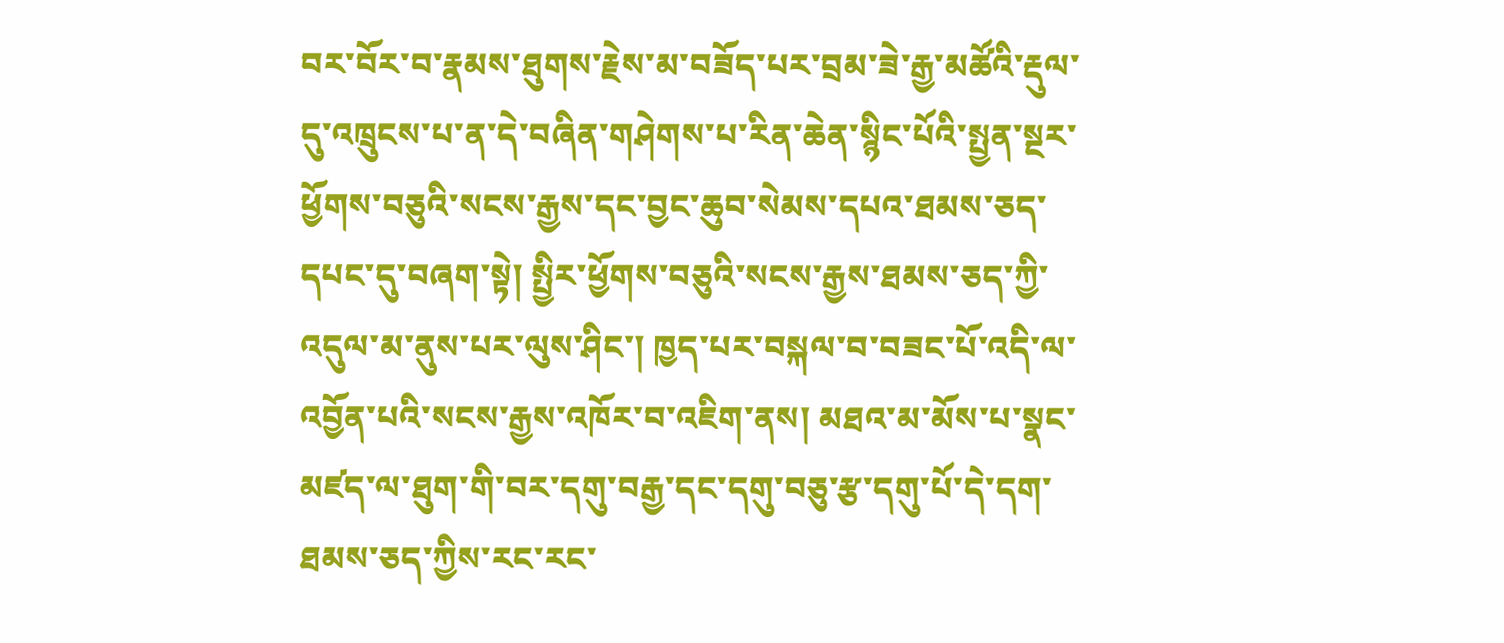བར་བོར་བ་རྣམས་ཐུགས་རྗེས་མ་བཟོད་པར་བྲམ་ཟེ་རྒྱ་མཚོའི་རྡུལ་དུ་འཁྲུངས་པ་ན་དེ་བཞིན་གཤེགས་པ་རིན་ཆེན་སྙིང་པོའི་སྤྱན་སྔར་ཕྱོགས་བཅུའི་སངས་རྒྱས་དང་བྱང་ཆུབ་སེམས་དཔའ་ཐམས་ཅད་དཔང་དུ་བཞག་སྟེ། སྤྱིར་ཕྱོགས་བཅུའི་སངས་རྒྱས་ཐམས་ཅད་ཀྱི་འདུལ་མ་ནུས་པར་ལུས་ཤིང་། ཁྱད་པར་བསྐལ་བ་བཟང་པོ་འདི་ལ་འབྱོན་པའི་སངས་རྒྱས་འཁོར་བ་འཇིག་ནས། མཐའ་མ་མོས་པ་སྣང་མཛད་ལ་ཐུག་གི་བར་དགུ་བརྒྱ་དང་དགུ་བཅུ་རྩ་དགུ་པོ་དེ་དག་ཐམས་ཅད་ཀྱིས་རང་རང་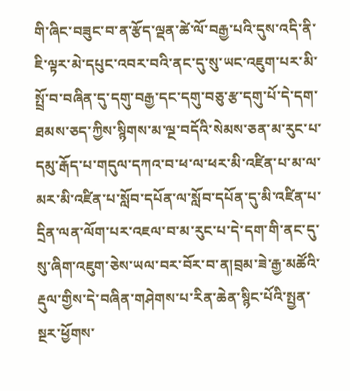གི་ཞིང་བཟུང་བ་ན་རྩོད་ལྡན་ཚེ་ལོ་བརྒྱ་པའི་དུས་འདི་ནི་ཇི་ལྟར་མེ་དཔུང་འབར་བའི་ནང་དུ་སུ་ཡང་འཇུག་པར་མི་སྤྲོ་བ་བཞིན་དུ་དགུ་བརྒྱ་དང་དགུ་བཅུ་རྩ་དགུ་པོ་དེ་དག་ཐམས་ཅད་ཀྱིས་སྙིགས་མ་ལྔ་བདོའི་སེམས་ཅན་མ་རུང་པ་དམུ་རྒོད་པ་གདུལ་དཀའ་བ་ཕ་ལ་ཕར་མི་འཛིན་པ་མ་ལ་མར་མི་འཛིན་པ་སློབ་དཔོན་ལ་སློབ་དཔོན་དུ་མི་འཛིན་པ་དྲིན་ལན་ལོག་པར་འཇལ་བ་མ་རུང་པ་དེ་དག་གི་ནང་དུ་སུ་ཞིག་འཇུག་ཅེས་ཡལ་བར་བོར་བ་ན།བྲམ་ཟེ་རྒྱ་མཚོའི་རྡུལ་གྱིས་དེ་བཞིན་གཤེགས་པ་རིན་ཆེན་སྙིང་པོའི་སྤྱན་སྔར་ཕྱོགས་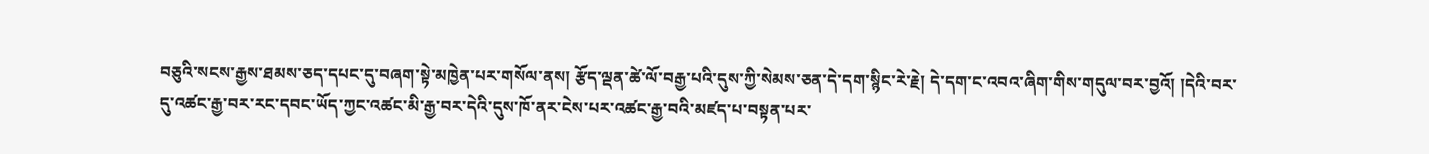བཅུའི་སངས་རྒྱས་ཐམས་ཅད་དཔང་དུ་བཞག་སྟེ་མཁྱེན་པར་གསོལ་ནས། རྩོད་ལྡན་ཚེ་ལོ་བརྒྱ་པའི་དུས་ཀྱི་སེམས་ཅན་དེ་དག་སྙིང་རེ་རྗེ། དེ་དག་ང་འབའ་ཞིག་གིས་གདུལ་བར་བྱའོ། །དེའི་བར་དུ་འཚང་རྒྱ་བར་རང་དབང་ཡོད་ཀྱང་འཚང་མི་རྒྱ་བར་དེའི་དུས་ཁོ་ནར་ངེས་པར་འཚང་རྒྱ་བའི་མཛད་པ་བསྟན་པར་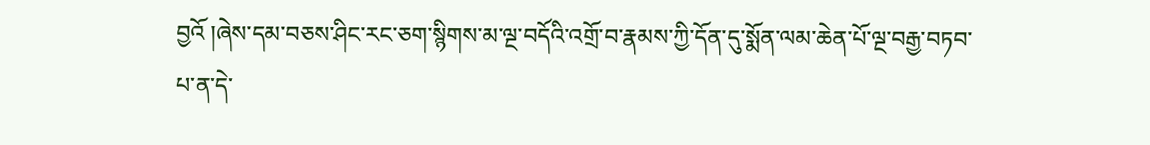བྱའོ །ཞེས་དམ་བཅས་ཤིང་རང་ཅག་སྙིགས་མ་ལྔ་བདོའི་འགྲོ་བ་རྣམས་ཀྱི་དོན་དུ་སྨོན་ལམ་ཆེན་པོ་ལྔ་བརྒྱ་བཏབ་པ་ན་དེ་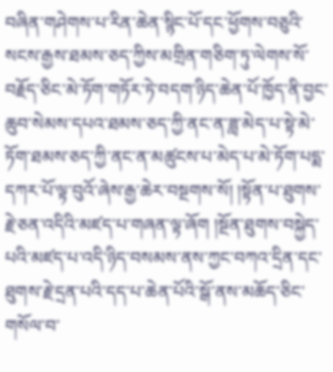བཞིན་གཤེགས་པ་རིན་ཆེན་སྙིང་པོ་དང་ཕྱོགས་བཅུའི་སངས་རྒྱས་ཐམས་ཅད་ཀྱིས་མགྲིན་གཅིག་ཏུ་ལེགས་སོ་བརྗོད་ཅིང་མེ་ཏོག་གཏོར་ཏེ་བདག་ཉིད་ཆེན་པོ་ཁྱོད་ནི་བྱང་ཆུབ་སེམས་དཔའ་ཐམས་ཅད་ཀྱི་ནང་ན་ཟླ་མེད་པ་སྟེ་མེ་ཏོག་ཐམས་ཅད་ཀྱི་ནང་ན་མཚུངས་པ་མེད་པ་མེ་ཏོག་པདྨ་དཀར་པོ་ལྟ་བུའོ་ཞེས་རྒྱ་ཆེར་བསྔགས་སོ། །སྟོན་པ་ཐུགས་རྗེ་ཅན་འདིའི་མཛད་པ་གཞན་ལྟ་ཞོག །སྔོན་ཐུགས་བསྐྱེད་པའི་མཛད་པ་འདི་ཉིད་བསམས་ནས་ཀྱང་བཀའ་དྲིན་དང་ཐུགས་རྗེ་དྲན་པའི་དད་པ་ཆེན་པོའི་སྒོ་ནས་མཆོད་ཅིང་གསོལ་བ་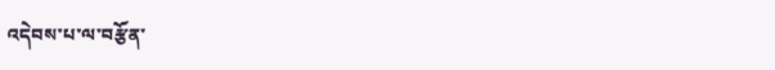འདེབས་པ་ལ་བརྩོན་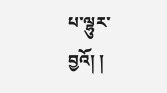པ་ལྷུར་བྱའོ། །